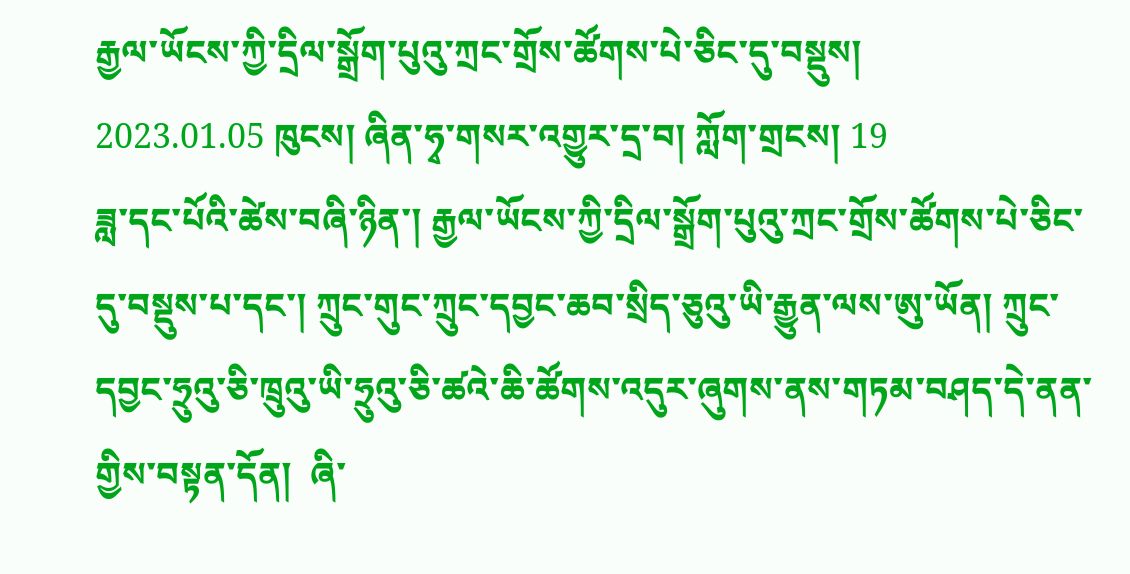རྒྱལ་ཡོངས་ཀྱི་དྲིལ་སྒྲོག་པུའུ་ཀྲང་གྲོས་ཚོགས་པེ་ཅིང་དུ་བསྡུས།
2023.01.05 ཁུངས། ཞིན་ཧྭ་གསར་འགྱུར་དྲ་བ། ཀློག་གྲངས། 19
ཟླ་དང་པོའི་ཚེས་བཞི་ཉིན་། རྒྱལ་ཡོངས་ཀྱི་དྲིལ་སྒྲོག་པུའུ་ཀྲང་གྲོས་ཚོགས་པེ་ཅིང་དུ་བསྡུས་པ་དང་། ཀྲུང་གུང་ཀྲུང་དབྱང་ཆབ་སྲིད་ཅུའུ་ཡི་རྒྱུན་ལས་ཨུ་ཡོན། ཀྲུང་དབྱང་ཧྲུའུ་ཅི་ཁྲུའུ་ཡི་ཧྲུའུ་ཅི་ཚའེ་ཆི་ཚོགས་འདུར་ཞུགས་ནས་གཏམ་བཤད་དེ་ནན་གྱིས་བསྟན་དོན།  ཞི་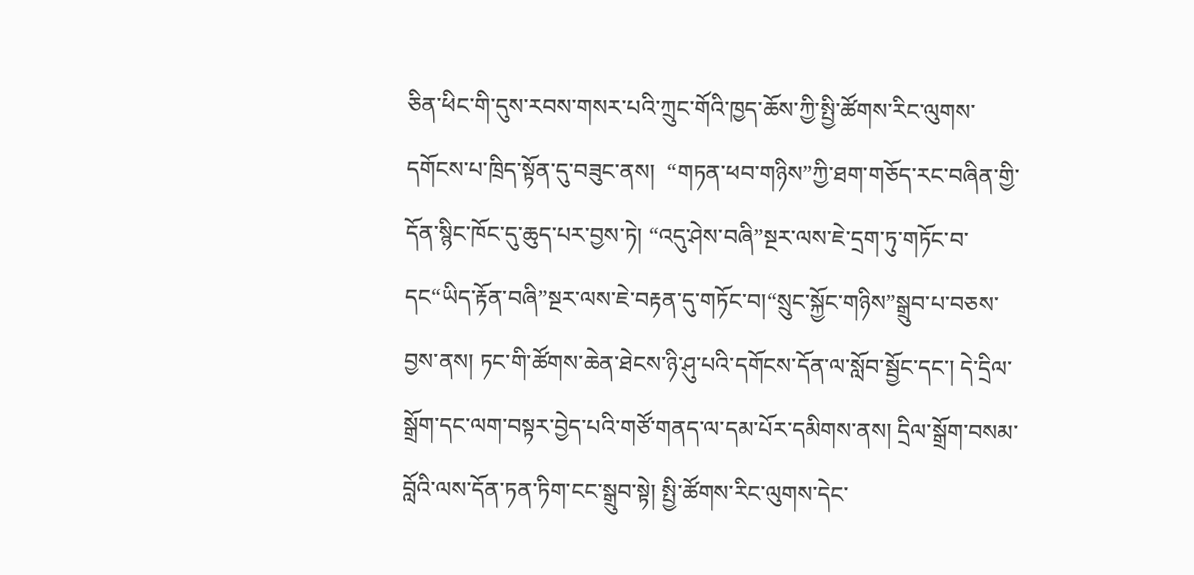ཅིན་ཕིང་གི་དུས་རབས་གསར་པའི་ཀྲུང་གོའི་ཁྱད་ཆོས་ཀྱི་སྤྱི་ཚོགས་རིང་ལུགས་དགོངས་པ་ཁྲིད་སྟོན་དུ་བཟུང་ནས།  “གཏན་ཕབ་གཉིས”ཀྱི་ཐག་གཅོད་རང་བཞིན་གྱི་དོན་སྙིང་ཁོང་དུ་ཆུད་པར་བྱས་ཏེ། “འདུ་ཤེས་བཞི”སྔར་ལས་ཇེ་དྲག་ཏུ་གཏོང་བ་དང“ཡིད་རྟོན་བཞི”སྔར་ལས་ཇེ་བརྟན་དུ་གཏོང་བ།“སྲུང་སྐྱོང་གཉིས”སྒྲུབ་པ་བཅས་བྱས་ནས། ཏང་གི་ཚོགས་ཆེན་ཐེངས་ཉི་ཤུ་པའི་དགོངས་དོན་ལ་སློབ་སྦྱོང་དང་། དེ་དྲིལ་སྒྲོག་དང་ལག་བསྟར་བྱེད་པའི་གཙོ་གནད་ལ་དམ་པོར་དམིགས་ནས། དྲིལ་སྒྲོག་བསམ་བློའི་ལས་དོན་ཏན་ཏིག་ངང་སྒྲུབ་སྟེ། སྤྱི་ཚོགས་རིང་ལུགས་དེང་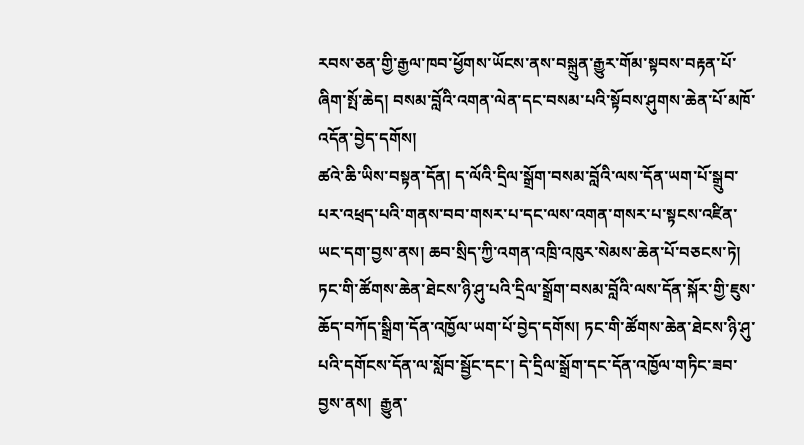རབས་ཅན་གྱི་རྒྱལ་ཁབ་ཕྱོགས་ཡོངས་ནས་བསྐྲུན་རྒྱུར་གོམ་སྟབས་བརྟན་པོ་ཞིག་སྤོ་ཆེད། བསམ་བློའི་འགན་ལེན་དང་བསམ་པའི་སྟོབས་ཤུགས་ཆེན་པོ་མཁོ་འདོན་བྱེད་དགོས།
ཚའེ་ཆི་ཡིས་བསྟན་དོན། ད་ལོའི་དྲིལ་སྒྲོག་བསམ་བློའི་ལས་དོན་ཡག་པོ་སྒྲུབ་པར་འཕྲད་པའི་གནས་བབ་གསར་པ་དང་ལས་འགན་གསར་པ་སྟངས་འཛིན་ཡང་དག་བྱས་ནས། ཆབ་སྲིད་ཀྱི་འགན་འཁྲི་འཁུར་སེམས་ཆེན་པོ་བཅངས་ཏེ། ཏང་གི་ཚོགས་ཆེན་ཐེངས་ཉི་ཤུ་པའི་དྲིལ་སྒྲོག་བསམ་བློའི་ལས་དོན་སྐོར་གྱི་ཇུས་ཆོད་བཀོད་སྒྲིག་དོན་འཁྱོལ་ཡག་པོ་བྱེད་དགོས། ཏང་གི་ཚོགས་ཆེན་ཐེངས་ཉི་ཤུ་པའི་དགོངས་དོན་ལ་སློབ་སྦྱོང་དང་། དེ་དྲིལ་སྒྲོག་དང་དོན་འཁྱོལ་གཏིང་ཟབ་བྱས་ནས།  རྒྱུན་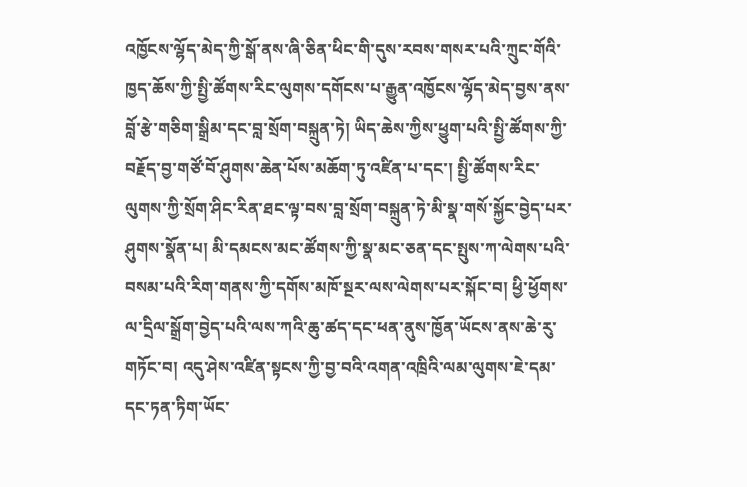འཁྱོངས་ལྷོད་མེད་ཀྱི་སྒོ་ནས་ཞི་ཅིན་ཕིང་གི་དུས་རབས་གསར་པའི་ཀྲུང་གོའི་ཁྱད་ཆོས་ཀྱི་སྤྱི་ཚོགས་རིང་ལུགས་དགོངས་པ་རྒྱུན་འཁྱོངས་ལྷོད་མེད་བྱས་ནས་བློ་རྩེ་གཅིག་སྒྲིམ་དང་བླ་སྲོག་བསྐྲུན་ཏེ། ཡིད་ཆེས་ཀྱིས་ཕྱུག་པའི་སྤྱི་ཚོགས་ཀྱི་བརྗོད་བྱ་གཙོ་བོ་ཤུགས་ཆེན་པོས་མཆོག་ཏུ་འཛིན་པ་དང་། སྤྱི་ཚོགས་རིང་ལུགས་ཀྱི་སྲོག་ཤིང་རིན་ཐང་ལྟ་བས་བླ་སྲོག་བསྐྲུན་ཏེ་མི་སྣ་གསོ་སྐྱོང་བྱེད་པར་ཤུགས་སྣོན་པ། མི་དམངས་མང་ཚོགས་ཀྱི་སྣ་མང་ཅན་དང་སྤུས་ཀ་ལེགས་པའི་བསམ་པའི་རིག་གནས་ཀྱི་དགོས་མཁོ་སྔར་ལས་ལེགས་པར་སྐོང་བ། ཕྱི་ཕྱོགས་ལ་དྲིལ་སྒྲོག་བྱེད་པའི་ལས་ཀའི་ཆུ་ཚད་དང་ཕན་ནུས་ཁྱོན་ཡོངས་ནས་ཆེ་རུ་གཏོང་བ། འདུ་ཤེས་འཛིན་སྟངས་ཀྱི་བྱ་བའི་འགན་འཁྲིའི་ལམ་ལུགས་ཇེ་དམ་དང་ཏན་ཏིག་ཡོང་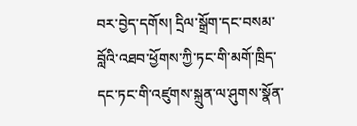བར་བྱེད་དགོས། དྲིལ་སྒྲོག་དང་བསམ་བློའི་འཐབ་ཕྱོགས་ཀྱི་ཏང་གི་མགོ་ཁྲིད་དང་ཏང་གི་འཛུགས་སྐྲུན་ལ་ཤུགས་སྣོན་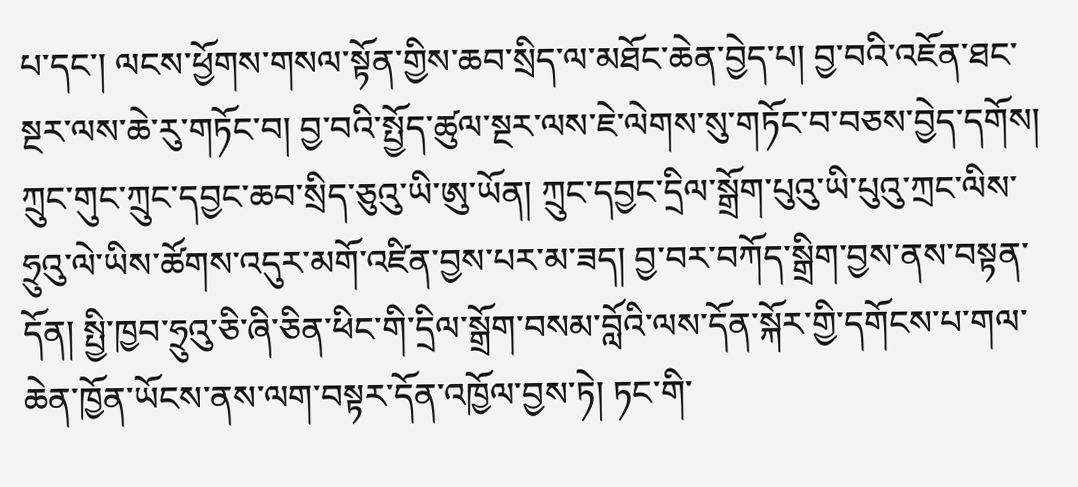པ་དང་། ལངས་ཕྱོགས་གསལ་སྟོན་གྱིས་ཆབ་སྲིད་ལ་མཐོང་ཆེན་བྱེད་པ། བྱ་བའི་འཇོན་ཐང་སྔར་ལས་ཆེ་རུ་གཏོང་བ། བྱ་བའི་སྤྱོད་ཚུལ་སྔར་ལས་ཇེ་ལེགས་སུ་གཏོང་བ་བཅས་བྱེད་དགོས།
ཀྲུང་གུང་ཀྲུང་དབྱང་ཆབ་སྲིད་ཅུའུ་ཡི་ཨུ་ཡོན། ཀྲུང་དབྱང་དྲིལ་སྒྲོག་པུའུ་ཡི་པུའུ་ཀྲང་ལིས་ཧྲུའུ་ལེ་ཡིས་ཚོགས་འདུར་མགོ་འཛིན་བྱས་པར་མ་ཟད། བྱ་བར་བཀོད་སྒྲིག་བྱས་ནས་བསྟན་དོན། སྤྱི་ཁྱབ་ཧྲུའུ་ཅི་ཞི་ཅིན་ཕིང་གི་དྲིལ་སྒྲོག་བསམ་བློའི་ལས་དོན་སྐོར་གྱི་དགོངས་པ་གལ་ཆེན་ཁྱོན་ཡོངས་ནས་ལག་བསྟར་དོན་འཁྱོལ་བྱས་ཏེ། ཏང་གི་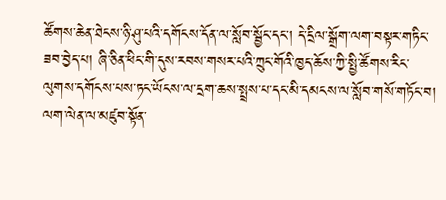ཚོགས་ཆེན་ཐེངས་ཉི་ཤུ་པའི་དགོངས་དོན་ལ་སློབ་སྦྱོང་དང་། དེ་དྲིལ་སྒྲོག་ལག་བསྟར་གཏིང་ཟབ་བྱེད་པ། ཞི་ཅིན་ཕིང་གི་དུས་རབས་གསར་པའི་ཀྲུང་གོའི་ཁྱད་ཆོས་ཀྱི་སྤྱི་ཚོགས་རིང་ལུགས་དགོངས་པས་ཏང་ཡོངས་ལ་དྲག་ཆས་སྤྲས་པ་དང་མི་དམངས་ལ་སློབ་གསོ་གཏོང་བ། ལག་ལེན་ལ་མཛུབ་སྟོན་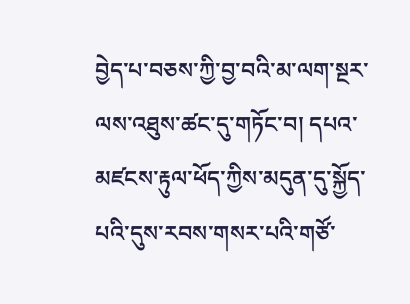བྱེད་པ་བཅས་ཀྱི་བྱ་བའི་མ་ལག་སྔར་ལས་འཐུས་ཚང་དུ་གཏོང་བ། དཔའ་མཛངས་རྟུལ་ཕོད་ཀྱིས་མདུན་དུ་སྐྱོད་པའི་དུས་རབས་གསར་པའི་གཙོ་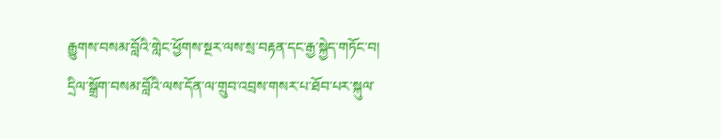རྒྱུགས་བསམ་བློའི་གླེང་ཕྱོགས་སྔར་ལས་སྲ་བརྟན་དང་རྒྱ་སྐྱེད་གཏོང་བ། དྲིལ་སྒྲོག་བསམ་བློའི་ལས་དོན་ལ་གྲུབ་འབྲས་གསར་པ་ཐོབ་པར་སྐུལ་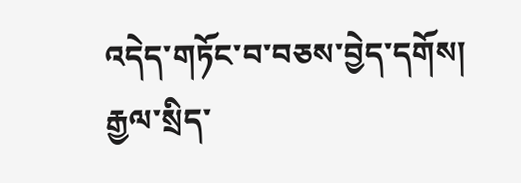འདེད་གཏོང་བ་བཅས་བྱེད་དགོས།
རྒྱལ་སྲིད་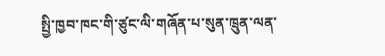སྤྱི་ཁྱབ་ཁང་གི་ཙུང་ལི་གཞོན་པ་སུན་ཁྲུན་ལན་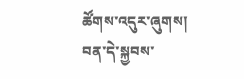ཚོགས་འདུར་ཞུགས།
བན་དེ་སྐྱབས་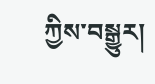ཀྱིས་བསྒྱུར།